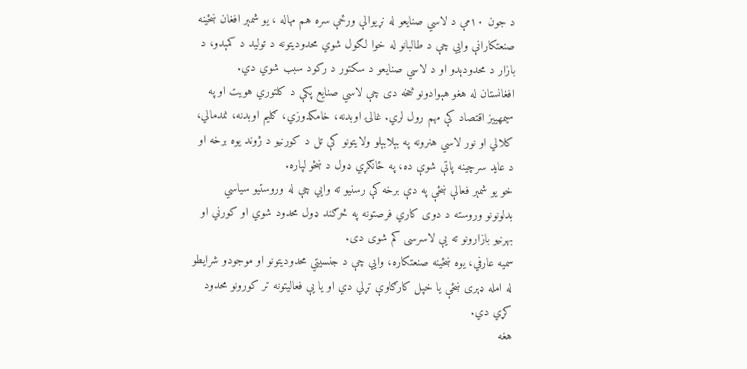د جون ۱۰مې د لاسي صنايعو له نړیوالې ورځې سره هم مهاله ، يو شمېر افغان ښځينه صنعتکارانې وايي چې د طالبانو له خوا لګول شوي محدوديتونه د توليد د کمېدو، د بازار د محدودېدو او د لاسي صنايعو د سکتور د رکود سبب شوي دي.
افغانستان له هغو هېوادونو څخه دی چې لاسي صنايع پکې د کلتوري هويت او په سيمهييز اقتصاد کې مهم رول لري. غالۍ اوبدنه، خامکدوزي، ګليم اوبدنه، نمدمالي، کلالي او نور لاسي هنرونه په بېلابېلو ولايتونو کې تل د کورنيو د ژوند يوه برخه او د عايد سرچينه پاتې شوې ده، په ځانګړي ډول د ښځو لپاره.
خو يو شمېر فعالې ښځې په دې برخه کې رسنيو ته وايي چې له وروستيو سياسي بدلونونو وروسته د دوی کاري فرصتونه په څرګند ډول محدود شوي او کورني او بهرنيو بازارونو ته یې لاسرسی کم شوی دی.
سميه عارفي، يوه ښځينه صنعتکاره، وايي چې د جنسيتي محدوديتونو او موجودو شرايطو له امله ډېری ښځې يا خپل کارګاوې تړلي دي او يا يې فعاليتونه تر کورونو محدود کړي دي.
هغه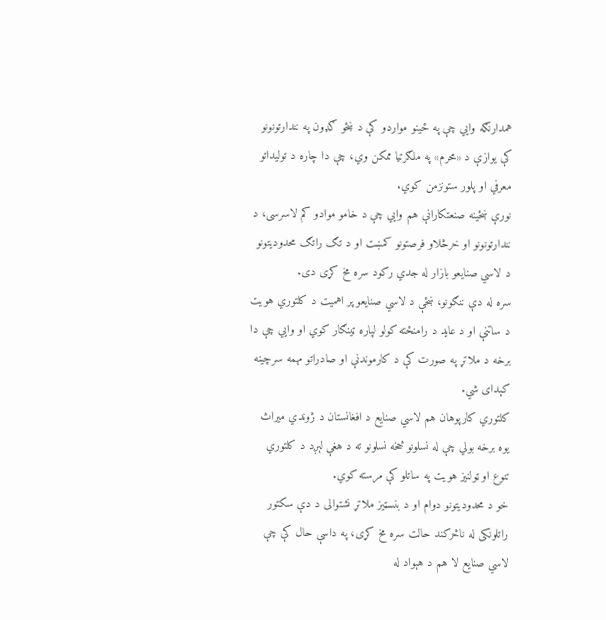همدارنګه وايي چې په ځينو مواردو کې د ښځو ګډون په نندارتونونو کې يوازې د «محرم» په ملګرتيا ممکن وي، چې دا چاره د توليداتو معرفي او پلور ستونزمن کوي.
نورې ښځينه صنعتکارانې هم وايي چې د خامو موادو کم لاسرسی، د نندارتونونو او خرڅلاو فرصتونو کمښت او د تګ راتګ محدوديتونو د لاسي صنايعو بازار له جدي رکود سره مخ کړی دی.
سره له دې ننګونو، ښځې د لاسي صنايعو پر اهميت د کلتوري هويت د ساتنې او د عايد د رامنځته کولو لپاره ټينګار کوي او وايي چې دا برخه د ملاتړ په صورت کې د کارموندنې او صادراتو مهمه سرچينه کېدای شي.
کلتوري کارپوهان هم لاسي صنايع د افغانستان د ژوندي ميراث يوه برخه بولي چې له نسلونو څخه نسلونو ته د هغې لېږد د کلتوري تنوع او ټولنيز هويت په ساتلو کې مرسته کوي.
خو د محدوديتونو دوام او د بنسټيز ملاتړ نشتوالی د دې سکتور راتلونکی له ناڅرکند حالت سره مخ کړی، په داسې حال کې چې لاسي صنايع لا هم د هېواد له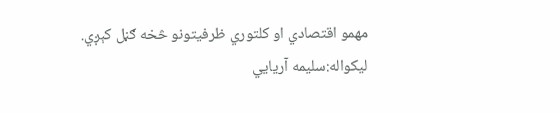مهمو اقتصادي او کلتوري ظرفيتونو څخه ګڼل کېږي.
لیکواله:سلیمه آریایي